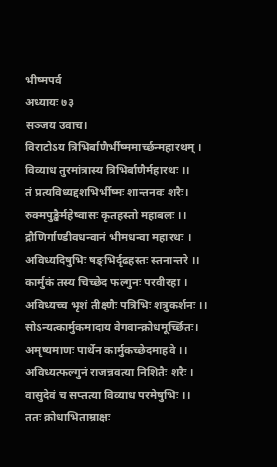भीष्मपर्व
अध्यायः ७३
सञ्जय उवाच।
विराटोऽय त्रिभिर्बाणैर्भीष्ममार्च्छन्महारथम् ।
विव्याध तुरमांत्रास्य त्रिभिर्बाणैर्महारथः ।।
तं प्रत्यविध्यद्दशभिर्भीष्मः शान्तनवः शरैः।
रुक्मपुङ्खैर्महेष्वासः कृतहस्तो महाबलः ।।
द्रौणिर्गाण्डीवधन्वानं भीमधन्वा महारथः ।
अविध्यदिषुभिः षङ्भिर्दृढहस्तः स्तनान्तरे ।।
कार्मुकं तस्य चिच्छेद फल्गुनः परवीरहा ।
अविध्यच्च भृशं तीक्ष्णैः पत्रिभिः शत्रुकर्शनः ।।
सोऽन्यत्कार्मुकमादाय वेगवान्क्रोधमूर्च्छितः।
अमृष्यमाणः पार्थेन कार्मुकच्छेदमाहवे ।।
अविध्यत्फल्गुनं राजन्नवत्या निशितैः शरैः ।
वासुदेवं च सप्तत्या विव्याध परमेषुभिः ।।
ततः क्रोधाभिताम्राक्षः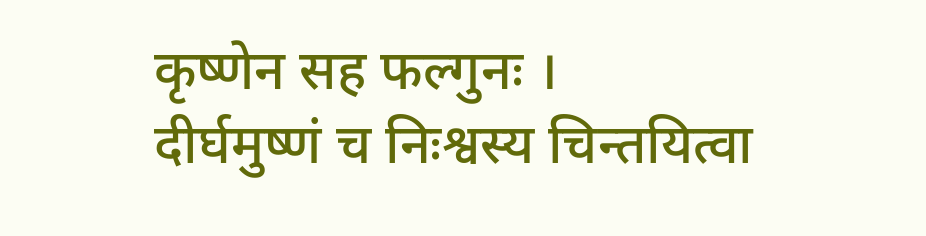कृष्णेन सह फल्गुनः ।
दीर्घमुष्णं च निःश्वस्य चिन्तयित्वा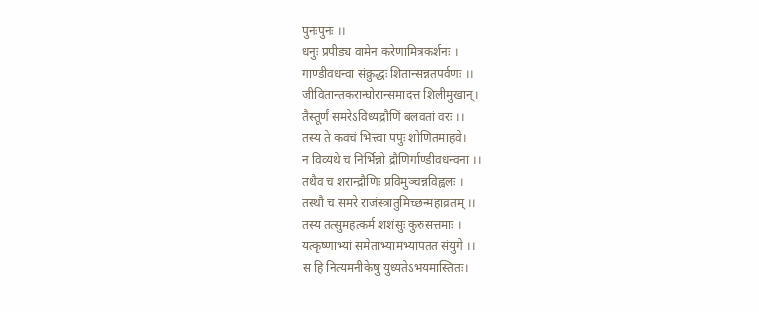पुनःपुनः ।।
धनुः प्रपीड्य वामेन करेणामित्रकर्शनः ।
गाण्डीवधन्वा संक्रुद्धः शितान्सन्नतपर्वणः ।।
जीवितान्तकरान्घोरान्समादत्त शिलीमुखान्।
तैस्तूर्णं समरेऽविध्यद्रौणिं बलवतां वरः ।।
तस्य ते कवचं भित्त्वा पपुः शोणितमाहवे।
न विव्यथे च निर्भिन्नो द्रौणिर्गाण्डीवधन्वना ।।
तथैव च शरान्द्रौणिः प्रविमुञ्चन्नविह्वलः ।
तस्थौ च समरे राजंस्त्रातुमिच्छन्महाव्रतम् ।।
तस्य तत्सुमहत्कर्म शशंसुः कुरुसत्तमाः ।
यत्कृष्णाभ्यां समेताभ्यामभ्यापतत संयुगे ।।
स हि नित्यमनीकेषु युध्यतेऽभयमास्तितः।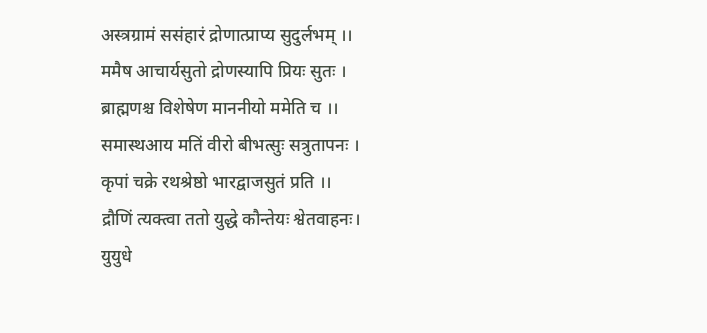अस्त्रग्रामं ससंहारं द्रोणात्प्राप्य सुदुर्लभम् ।।
ममैष आचार्यसुतो द्रोणस्यापि प्रियः सुतः ।
ब्राह्मणश्च विशेषेण माननीयो ममेति च ।।
समास्थआय मतिं वीरो बीभत्सुः सत्रुतापनः ।
कृपां चक्रे रथश्रेष्ठो भारद्वाजसुतं प्रति ।।
द्रौणिं त्यक्त्वा ततो युद्धे कौन्तेयः श्वेतवाहनः।
युयुधे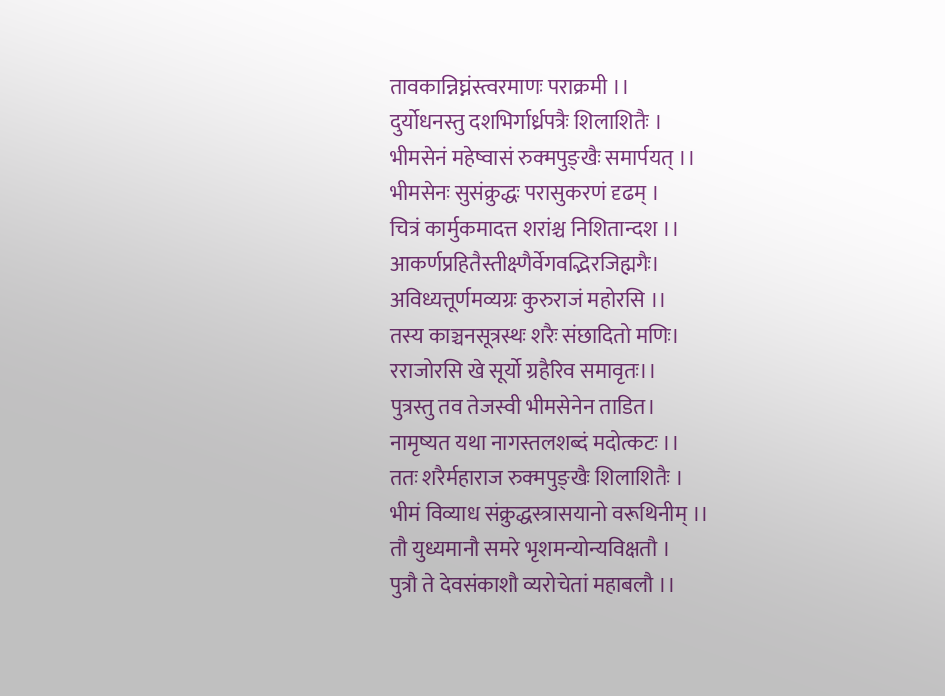तावकान्निघ्नंस्त्वरमाणः पराक्रमी ।।
दुर्योधनस्तु दशभिर्गार्ध्रपत्रैः शिलाशितैः ।
भीमसेनं महेष्वासं रुक्मपुङ्खैः समार्पयत् ।।
भीमसेनः सुसंक्रुद्धः परासुकरणं दृढम् ।
चित्रं कार्मुकमादत्त शरांश्च निशितान्दश ।।
आकर्णप्रहितैस्तीक्ष्णैर्वेगवद्भिरजिह्मगैः।
अविध्यत्तूर्णमव्यग्रः कुरुराजं महोरसि ।।
तस्य काञ्चनसूत्रस्थः शरैः संछादितो मणिः।
रराजोरसि खे सूर्यो ग्रहैरिव समावृतः।।
पुत्रस्तु तव तेजस्वी भीमसेनेन ताडित।
नामृष्यत यथा नागस्तलशब्दं मदोत्कटः ।।
ततः शरैर्महाराज रुक्मपुङ्खैः शिलाशितैः ।
भीमं विव्याध संक्रुद्धस्त्रासयानो वरूथिनीम् ।।
तौ युध्यमानौ समरे भृशमन्योन्यविक्षतौ ।
पुत्रौ ते देवसंकाशौ व्यरोचेतां महाबलौ ।।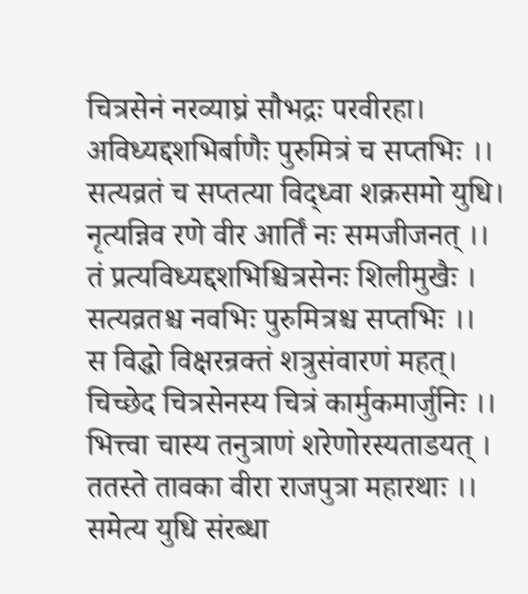चित्रसेनं नरव्याघ्रं सौभद्रः परवीरहा।
अविध्यद्दशभिर्बाणैः पुरुमित्रं च सप्तभिः ।।
सत्यव्रतं च सप्तत्या विद्ध्वा शक्रसमो युधि।
नृत्यन्निव रणे वीर आर्तिं नः समजीजनत् ।।
तं प्रत्यविध्यद्दशभिश्चित्रसेनः शिलीमुखैः ।
सत्यव्रतश्च नवभिः पुरुमित्रश्च सप्तभिः ।।
स विद्धो विक्षरन्रक्तं शत्रुसंवारणं महत्।
चिच्छेद चित्रसेनस्य चित्रं कार्मुकमार्जुनिः ।।
भित्त्वा चास्य तनुत्राणं शरेणोरस्यताडयत् ।
ततस्ते तावका वीरा राजपुत्रा महारथाः ।।
समेत्य युधि संरब्धा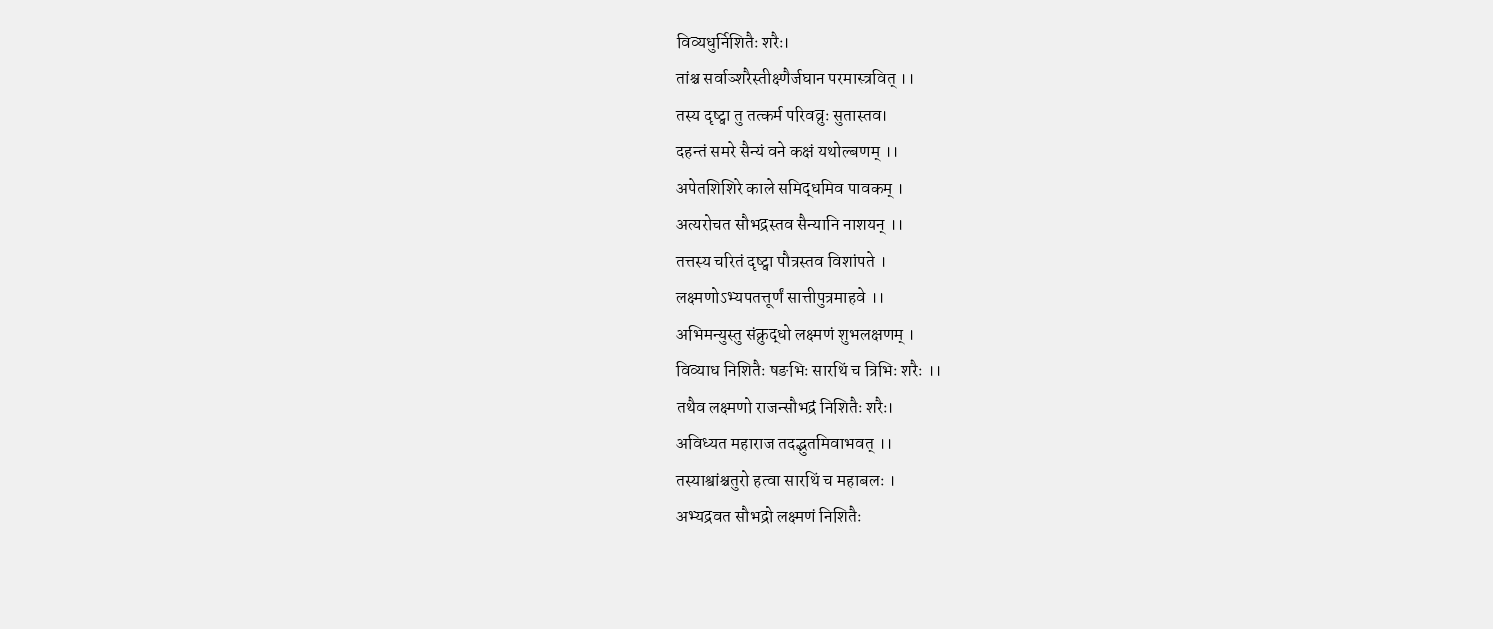विव्यधुर्निशितैः शरैः।
तांश्च सर्वाञ्शरैस्तीक्ष्णैर्जघान परमास्त्रवित् ।।
तस्य दृष्ट्वा तु तत्कर्म परिवव्रुः सुतास्तव।
दहन्तं समरे सैन्यं वने कक्षं यथोल्बणम् ।।
अपेतशिशिरे काले समिद्धमिव पावकम् ।
अत्यरोचत सौभद्रस्तव सैन्यानि नाशयन् ।।
तत्तस्य चरितं दृष्ट्वा पौत्रस्तव विशांपते ।
लक्ष्मणोऽभ्यपतत्तूर्णं सात्तीपुत्रमाहवे ।।
अभिमन्युस्तु संक्रुद्धो लक्ष्मणं शुभलक्षणम् ।
विव्याध निशितैः षङभिः सारथिं च त्रिभिः शरैः ।।
तथैव लक्ष्मणो राजन्सौभद्रं निशितैः शरैः।
अविध्यत महाराज तदद्भुतमिवाभवत् ।।
तस्याश्वांश्चतुरो हत्वा सारथिं च महाबलः ।
अभ्यद्रवत सौभद्रो लक्ष्मणं निशितैः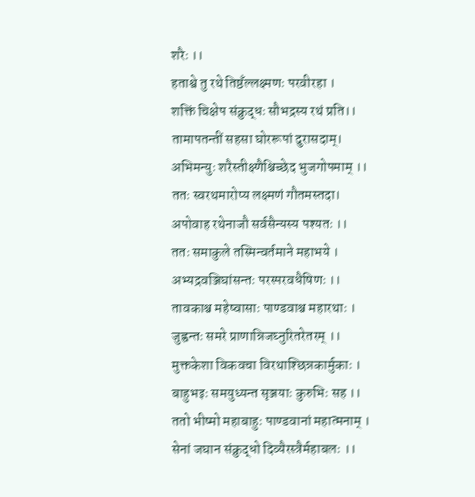शरैः ।।
हताश्वे तु रथे तिष्ठँल्लक्ष्मणः परवीरहा ।
शक्तिं चिक्षेप संक्रुद्धः सौभद्रस्य रथं प्रति।।
तामापतन्तीं सहसा घोररूपां दुरासदाम्।
अभिमन्युः शरैस्तीक्ष्णैश्चिच्छेद भुजगोपमाम् ।।
ततः स्वरथमारोप्य लक्ष्मणं गौतमस्तदा।
अपोवाह रथेनाजौ सर्वसैन्यस्य पश्यतः ।।
ततः समाकुले तस्मिन्वर्तमाने महाभये ।
अभ्यद्रवञ्जिघांसन्तः परस्परवधैषिणः ।।
तावकाश्च महेष्वासाः पाण्डवाश्च महारथाः ।
जुह्वन्तः समरे प्राणान्निजघ्नुरितरेतरम् ।।
मुक्तकेशा विकवचा विरथाश्छिन्नकार्मुकाः ।
बाहुभइः समयुध्यन्त सृञ्जयाः कुरुभिः सह ।।
ततो भीष्मो महाबाहुः पाण्डवानां महात्मनाम् ।
सेनां जघान संक्रुद्धो दिव्यैरस्त्रैर्महाबलः ।।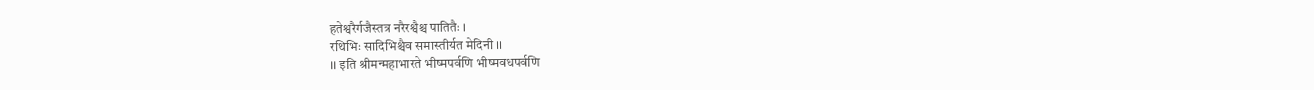हतेश्वरैर्गजैस्तत्र नरैरश्वैश्च पातितैः ।
रथिभिः सादिभिश्चैव समास्तीर्यत मेदिनी ।।
।। इति श्रीमन्महाभारते भीष्मपर्वणि भीष्मवधपर्वणि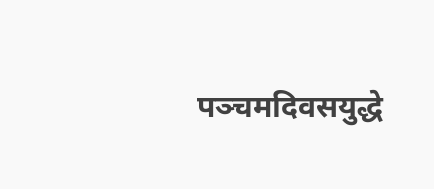पञ्चमदिवसयुद्धे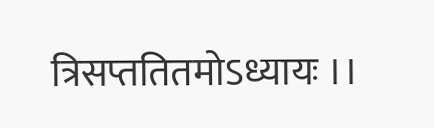त्रिसप्ततितमोऽध्यायः ।।